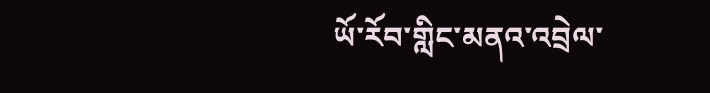ཡོ་རོབ་གླིང་མནའ་འབྲེལ་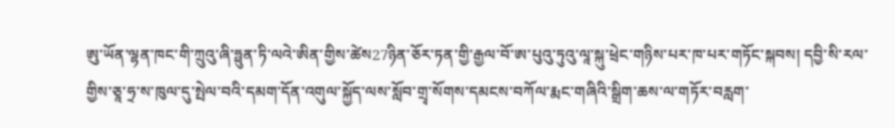ཨུ་ཡོན་ལྷན་ཁང་གི་ཀྲུའུ་ཞི་ཧྥུན་ཏི་ལའེ་ཨིན་གྱིས་ཚེས27ཉིན་ཅོར་ཏན་གྱི་རྒྱལ་བོ་ཨ་པུའུ་ཏུའུ་ལཱ་སྐུ་ཕྲེང་གཉིས་པར་ཁ་པར་གཏོང་སྐབས། དབྱི་སི་རལ་གྱིས་ཅཱ་ཧྲ་ས་ཁུལ་དུ་སྤེལ་བའི་དམག་དོན་འགུལ་སྐྱོད་ལས་སློབ་གྲྭ་སོགས་དམངས་བཀོལ་རྨང་གཞིའི་སྒྲིག་ཆས་ལ་གཏོར་བརླག་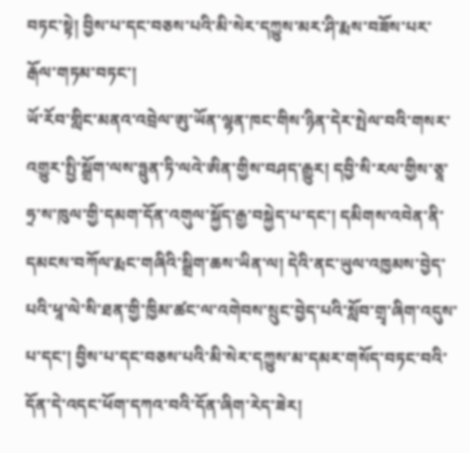བཏང་སྟེ། བྱིས་པ་དང་བཅས་པའི་མི་སེར་དཀྱུས་མར་ཤི་རྨས་བཟོས་པར་རྒོལ་གཏམ་བཏང་།
ཡོ་རོབ་གླིང་མནའ་འབྲེལ་ཨུ་ཡོན་ལྷན་ཁང་གིས་ཉིན་དེར་སྤེལ་བའི་གསར་འགྱུར་སྤྱི་སྒྲོག་ལས་ཧྥུན་ཏི་ལའེ་ཨིན་གྱིས་བཤད་རྒྱུར། དབྱི་སི་རལ་གྱིས་ཅཱ་ཧྲ་ས་ཁུལ་གྱི་དམག་དོན་འགུལ་སྐྱོད་རྒྱ་བསྐྱེད་པ་དང་། དམིགས་འབེན་ནི་དམངས་བཀོལ་རྨང་གཞིའི་སྒྲིག་ཆས་ཡིན་ལ། དེའི་ནང་ཡུལ་འཁྱམས་བྱེད་པའི་ཕཱ་ལེ་སི་ཐན་གྱི་ཁྱིམ་ཚང་ལ་འགེབས་སྲུང་བྱེད་པའི་སློབ་གྲྭ་ཞིག་འདུས་པ་དང་། བྱིས་པ་དང་བཅས་པའི་མི་སེར་དཀྱུས་མ་དམར་གསོད་བཏང་བའི་དོན་དེ་འདང་ཕོག་དཀའ་བའི་དོན་ཞིག་རེད་ཟེར།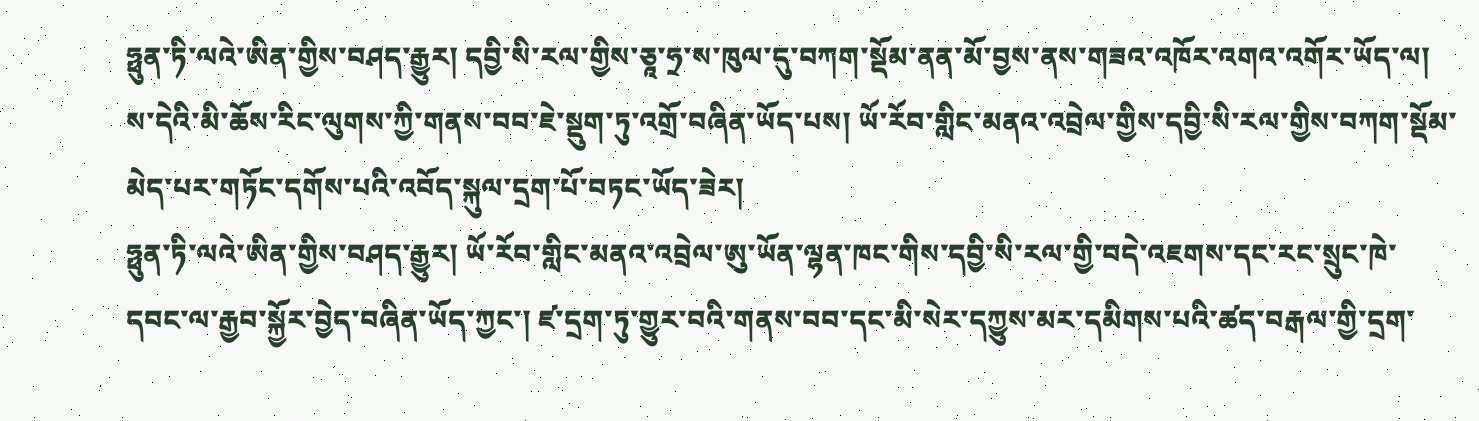ཧྥུན་ཏི་ལའེ་ཨིན་གྱིས་བཤད་རྒྱུར། དབྱི་སི་རལ་གྱིས་ཅཱ་ཧྲ་ས་ཁུལ་དུ་བཀག་སྡོམ་ནན་མོ་བྱས་ནས་གཟའ་འཁོར་འགའ་འགོར་ཡོད་ལ། ས་དེའི་མི་ཆོས་རིང་ལུགས་ཀྱི་གནས་བབ་ཇེ་སྡུག་ཏུ་འགྲོ་བཞིན་ཡོད་པས། ཡོ་རོབ་གླིང་མནའ་འབྲེལ་གྱིས་དབྱི་སི་རལ་གྱིས་བཀག་སྡོམ་མེད་པར་གཏོང་དགོས་པའི་འབོད་སྐུལ་དྲག་པོ་བཏང་ཡོད་ཟེར།
ཧྥུན་ཏི་ལའེ་ཨིན་གྱིས་བཤད་རྒྱུར། ཡོ་རོབ་གླིང་མནའ་འབྲེལ་ཨུ་ཡོན་ལྷན་ཁང་གིས་དབྱི་སི་རལ་གྱི་བདེ་འཇགས་དང་རང་སྲུང་ཁེ་དབང་ལ་རྒྱབ་སྐྱོར་བྱེད་བཞིན་ཡོད་ཀྱང་། ཛ་དྲག་ཏུ་གྱུར་བའི་གནས་བབ་དང་མི་སེར་དཀྱུས་མར་དམིགས་པའི་ཚད་བརྒལ་གྱི་དྲག་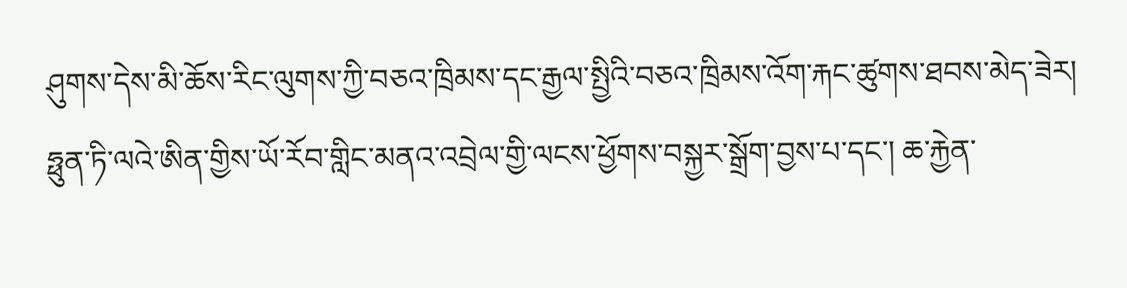ཤུགས་དེས་མི་ཆོས་རིང་ལུགས་ཀྱི་བཅའ་ཁྲིམས་དང་རྒྱལ་སྤྱིའི་བཅའ་ཁྲིམས་འོག་རྐང་ཚུགས་ཐབས་མེད་ཟེར།
ཧྥུན་ཏི་ལའེ་ཨིན་གྱིས་ཡོ་རོབ་གླིང་མནའ་འབྲེལ་གྱི་ལངས་ཕྱོགས་བསྐྱར་སྒྲོག་བྱས་པ་དང་། ཆ་རྐྱེན་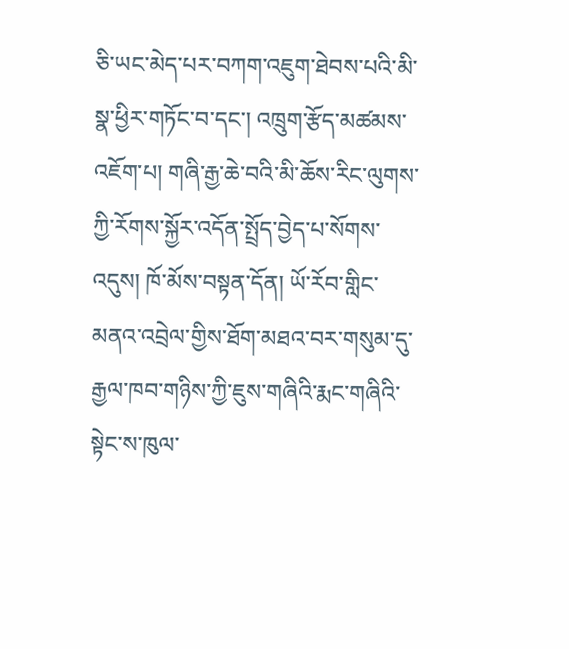ཅི་ཡང་མེད་པར་བཀག་འཇུག་ཐེབས་པའི་མི་སྣ་ཕྱིར་གཏོང་བ་དང་། འཁྲུག་རྩོད་མཚམས་འཇོག་པ། གཞི་རྒྱ་ཆེ་བའི་མི་ཆོས་རིང་ལུགས་ཀྱི་རོགས་སྐྱོར་འདོན་སྤྲོད་བྱེད་པ་སོགས་འདུས། ཁོ་མོས་བསྟན་དོན། ཡོ་རོབ་གླིང་མནའ་འབྲེལ་གྱིས་ཐོག་མཐའ་བར་གསུམ་དུ་རྒྱལ་ཁབ་གཉིས་ཀྱི་ཇུས་གཞིའི་རྨང་གཞིའི་སྟེང་ས་ཁུལ་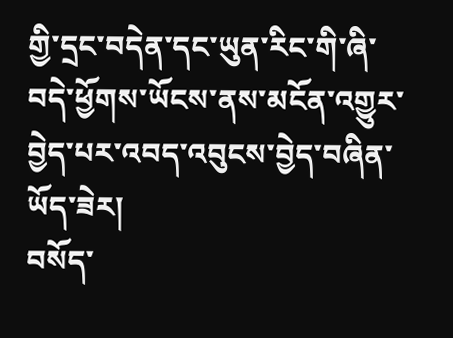གྱི་དྲང་བདེན་དང་ཡུན་རིང་གི་ཞི་བདེ་ཕྱོགས་ཡོངས་ནས་མངོན་འགྱུར་བྱེད་པར་འབད་འབུངས་བྱེད་བཞིན་ཡོད་ཟེར།
བསོད་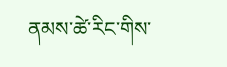ནམས་ཚེ་རིང་གིས་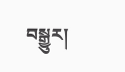བསྒྱུར།